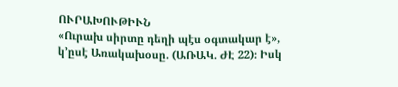ՈՒՐԱԽՈՒԹԻՒՆ
«Ուրախ սիրտը դեղի պէս օգտակար է», կ՚ըսէ Առակախօսը. (ԱՌԱԿ. ԺԷ 22)։ Իսկ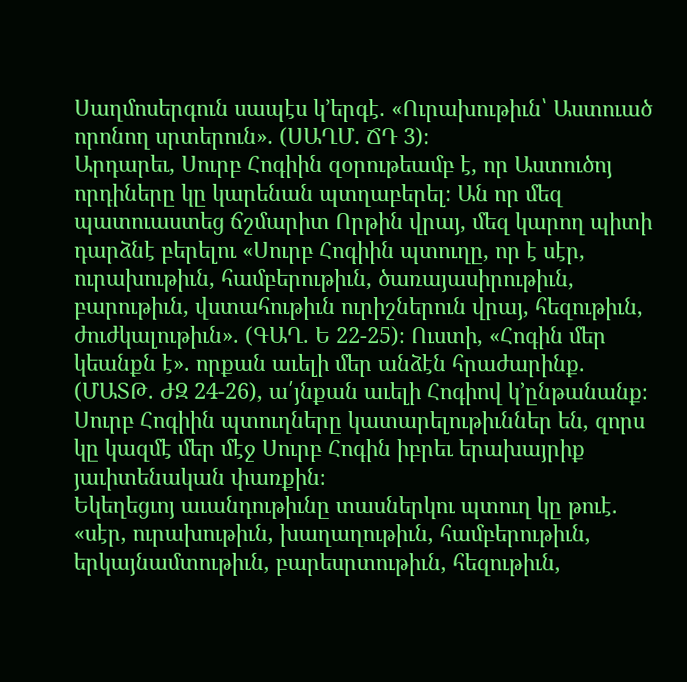Սաղմոսերգուն սապէս կ՚երգէ. «Ուրախութիւն՝ Աստուած որոնող սրտերուն». (ՍԱՂՄ. ՃԴ 3)։
Արդարեւ, Սուրբ Հոգիին զօրութեամբ է, որ Աստուծոյ որդիները կը կարենան պտղաբերել։ Ան որ մեզ պատուաստեց ճշմարիտ Որթին վրայ, մեզ կարող պիտի դարձնէ բերելու «Սուրբ Հոգիին պտուղը, որ է սէր, ուրախութիւն, համբերութիւն, ծառայասիրութիւն, բարութիւն, վստահութիւն ուրիշներուն վրայ, հեզութիւն, ժուժկալութիւն». (ԳԱՂ. Ե 22-25)։ Ուստի, «Հոգին մեր կեանքն է». որքան աւելի մեր անձէն հրաժարինք. (ՄԱՏԹ. ԺԶ 24-26), ա՛յնքան աւելի Հոգիով կ՚ընթանանք։
Սուրբ Հոգիին պտուղները կատարելութիւններ են, զորս կը կազմէ մեր մէջ Սուրբ Հոգին իբրեւ երախայրիք յաւիտենական փառքին։
Եկեղեցւոյ աւանդութիւնը տասներկու պտուղ կը թուէ. «սէր, ուրախութիւն, խաղաղութիւն, համբերութիւն, երկայնամտութիւն, բարեսրտութիւն, հեզութիւն,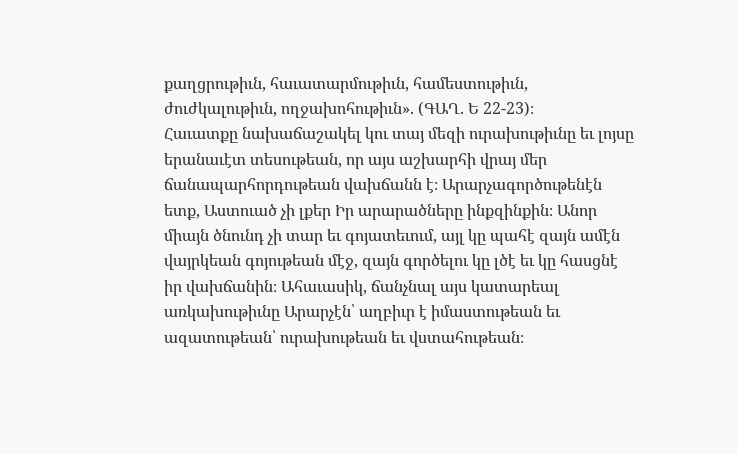քաղցրութիւն, հաւատարմութիւն, համեստութիւն, ժուժկալութիւն, ողջախոհութիւն». (ԳԱՂ. Ե 22-23)։
Հաւատքը նախաճաշակել կու տայ մեզի ուրախութիւնը եւ լոյսը երանաւէտ տեսութեան, որ այս աշխարհի վրայ մեր ճանապարհորդութեան վախճանն է։ Արարչագործութենէն ետք, Աստուած չի լքեր Իր արարածները ինքզինքին։ Անոր միայն ծնունդ չի տար եւ գոյատեւում, այլ կը պահէ զայն ամէն վայրկեան գոյութեան մէջ, զայն գործելու կը լծէ եւ կը հասցնէ իր վախճանին։ Ահաւասիկ, ճանչնալ այս կատարեալ առկախութիւնը Արարչէն՝ աղբիւր է իմաստութեան եւ ազատութեան՝ ուրախութեան եւ վստահութեան։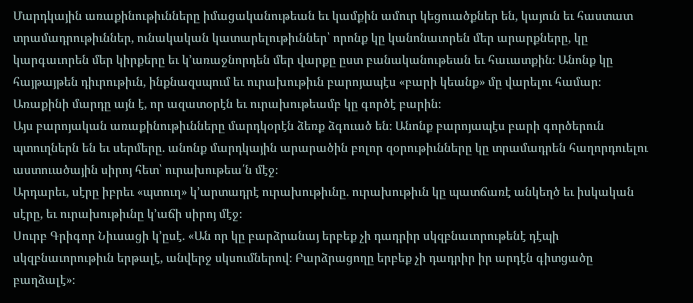Մարդկային առաքինութիւնները իմացականութեան եւ կամքին ամուր կեցուածքներ են, կայուն եւ հաստատ տրամադրութիւններ, ունակական կատարելութիւններ՝ որոնք կը կանոնաւորեն մեր արարքները, կը կարգաւորեն մեր կիրքերը եւ կ՚առաջնորդեն մեր վարքը ըստ բանականութեան եւ հաւատքին։ Անոնք կը հայթայթեն դիւրութիւն, ինքնազսպում եւ ուրախութիւն բարոյապէս «բարի կեանք» մը վարելու համար։ Առաքինի մարդը այն է, որ ազատօրէն եւ ուրախութեամբ կը գործէ բարին։
Այս բարոյական առաքինութիւնները մարդկօրէն ձեռք ձգուած են։ Անոնք բարոյապէս բարի գործերուն պտուղներն են եւ սերմերը. անոնք մարդկային արարածին բոլոր զօրութիւնները կը տրամադրեն հաղորդուելու աստուածային սիրոյ հետ՝ ուրախութեա՛ն մէջ։
Արդարեւ, սէրը իբրեւ «պտուղ» կ՚արտադրէ ուրախութիւնը. ուրախութիւն կը պատճառէ անկեղծ եւ իսկական սէրը, եւ ուրախութիւնը կ՚աճի սիրոյ մէջ։
Սուրբ Գրիգոր Նիւսացի կ՚ըսէ. «Ան որ կը բարձրանայ երբեք չի դադրիր սկզբնաւորութենէ դէպի սկզբնաւորութիւն երթալէ, անվերջ սկսումներով։ Բարձրացողը երբեք չի դադրիր իր արդէն գիտցածը բաղձալէ»։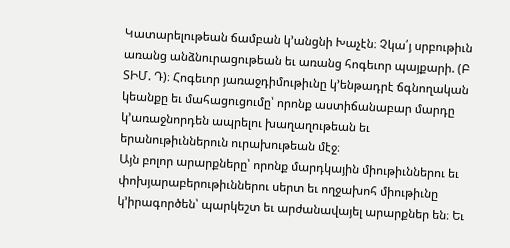Կատարելութեան ճամբան կ՚անցնի Խաչէն։ Չկա՛յ սրբութիւն առանց անձնուրացութեան եւ առանց հոգեւոր պայքարի. (Բ ՏԻՄ. Դ)։ Հոգեւոր յառաջդիմութիւնը կ՚ենթադրէ ճգնողական կեանքը եւ մահացուցումը՝ որոնք աստիճանաբար մարդը կ՚առաջնորդեն ապրելու խաղաղութեան եւ երանութիւններուն ուրախութեան մէջ։
Այն բոլոր արարքները՝ որոնք մարդկային միութիւններու եւ փոխյարաբերութիւններու սերտ եւ ողջախոհ միութիւնը կ՚իրագործեն՝ պարկեշտ եւ արժանավայել արարքներ են։ Եւ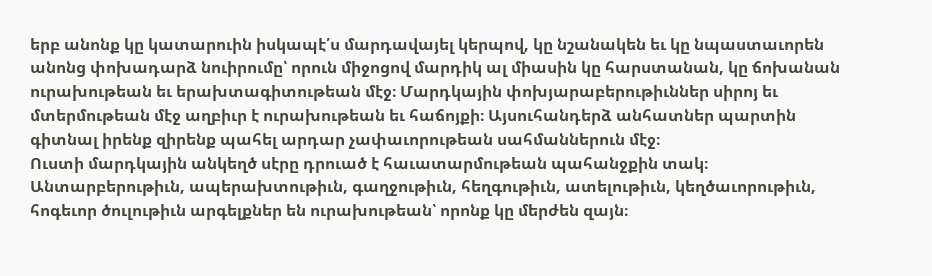երբ անոնք կը կատարուին իսկապէ՛ս մարդավայել կերպով, կը նշանակեն եւ կը նպաստաւորեն անոնց փոխադարձ նուիրումը՝ որուն միջոցով մարդիկ ալ միասին կը հարստանան, կը ճոխանան ուրախութեան եւ երախտագիտութեան մէջ։ Մարդկային փոխյարաբերութիւններ սիրոյ եւ մտերմութեան մէջ աղբիւր է ուրախութեան եւ հաճոյքի։ Այսուհանդերձ անհատներ պարտին գիտնալ իրենք զիրենք պահել արդար չափաւորութեան սահմաններուն մէջ։
Ուստի մարդկային անկեղծ սէրը դրուած է հաւատարմութեան պահանջքին տակ։
Անտարբերութիւն, ապերախտութիւն, գաղջութիւն, հեղգութիւն, ատելութիւն, կեղծաւորութիւն, հոգեւոր ծուլութիւն արգելքներ են ուրախութեան՝ որոնք կը մերժեն զայն։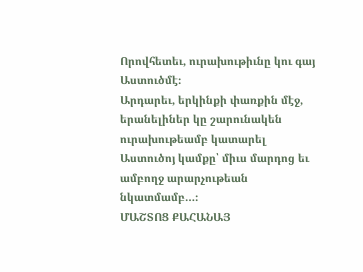Որովհետեւ, ուրախութիւնը կու գայ Աստուծմէ։
Արդարեւ, երկինքի փառքին մէջ, երանելիներ կը շարունակեն ուրախութեամբ կատարել Աստուծոյ կամքը՝ միւս մարդոց եւ ամբողջ արարչութեան նկատմամբ…։
ՄԱՇՏՈՑ ՔԱՀԱՆԱՅ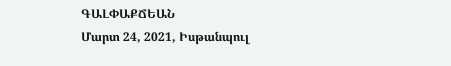ԳԱԼՓԱՔՃԵԱՆ
Մարտ 24, 2021, Իսթանպուլ